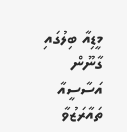މީޑިއާ ބިލުގައި ގާނޫން އަސާސީއާ ތައާރަޒުވާ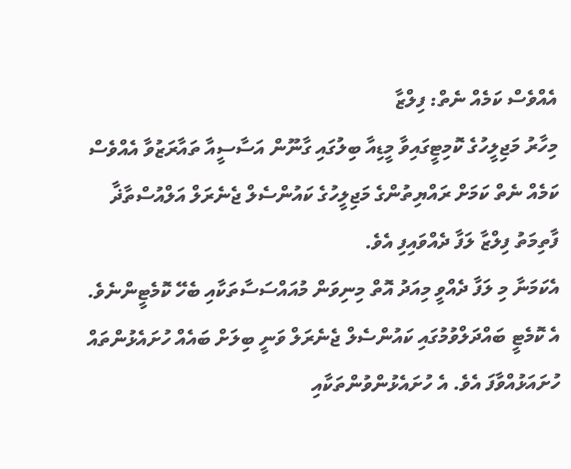އެއްވެސް ކަމެއް ނެތް: ފިލްޒާ
މިހާރު މަޖިލީހުގެ ކޮމިޓީގައިވާ މީޑިއާ ބިލުގައި ގާނޫން އަސާސީއާ ތައާރަޒުވާ އެއްވެސް ކަމެއް ނެތް ކަމަށް ރައްޔިތުންގެ މަޖިލީހުގެ ކައުންސެލް ޖެނެރަލް އަލްއުސްތާޛާ ފާތިމަތު ފިލްޒާ ލަފާ ދެއްވައިފި އެވެ.
އެކަމަނާ މި ލަފާ ދެއްވީ މިއަދު އޮތް މިނިވަން މުއައްސަސާތަކާއި ބެހޭ ކޮމެޓީންނެވެ. އެ ކޮމެޓީ ބައްދަލްވުމުގައި ކައުންސެލް ޖެނެރަލް ވަނީ ބިލަށް ބައެއް ހުށައެޅުންތައް ހުށައަޅުއްވާފަ އެވެ. އެ ހުށައެޅުންވުންތަކާއި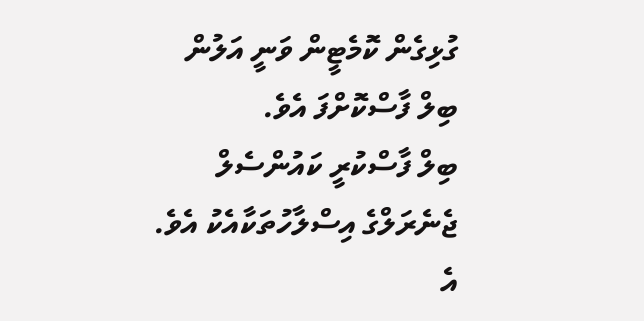ގުޅިގެން ކޮމެޓީން ވަނީ އަލުން ބިލް ފާސްކޮށްފަ އެވެ.
ބިލް ފާސްކުރީ ކައުންސެލް ޖެނެރަލްގެ އިސްލާހުތަކާއެކު އެވެ. އެ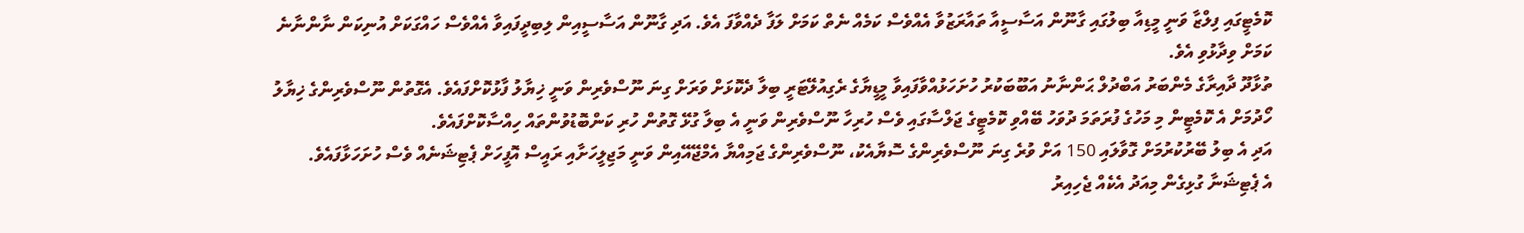ކޮމެޓީގައި ފިލްޒާ ވަނީ މީޑިއާ ބިލުގައި ގާނޫން އަސާސީއާ ތައާރަޒުވާ އެއްވެސް ކަމެއް ނެތް ކަމަށް ލަފާ ދެއްވާފަ އެވެ. އަދި ގާނޫން އަސާސީއިން ލިބިދީފައިވާ އެއްވެސް ހައްގަކަށް އުނިކަން ނާންނާނެ ކަމަށް ވިދާޅުވި އެވެ.
ތުޅާދޫ ދާއިރާގެ މެންބަރު އަބްދުލް ޙަންނާނު އަބޫބަކުރު ހުށަހަޅުއްވާފައިވާ މީޑީޔާގެ ރެގިއުލޭޓަރީ ބިލާ ދެކޮޅަށް ވަރަށް ގިނަ ނޫސްވެރިން ވަނީ ޚިޔާލު ފާޅުކޮށްފައެވެ. އެގޮތުން ނޫސްވެރިންގެ ޚިޔާލު ހޯދުމަށް އެ ކޮމެޓީން މި މަހުގެ ފުރަތަމަ ދުވަހު ބޭއްވި ކޮމެޓީގެ ޖަލްސާގައި ވެސް ހުރިހާ ނޫސްވެރިން ވަނީ އެ ބިލާ ގުޅޭ ގޮތުން ހުރި ކަންބޮޑުވުންތައް ހިއްސާކޮށްފައެވެ.
އަދި އެ ބިލު ބޭރުކުރުމަށް ގޮވާލައި 150 އަށް ވުރެ ގިނަ ނޫސްވެރިންގެ ސޮޔާއެކު، ނޫސްވެރިންގެ ޖަމިއްޔާ އެމްޖޭއޭއިން ވަނީ މަޖިލީހަށާއި ރައީސް އޮފީހަށް ޕެޓިޝަނެއް ވެސް ހުށަހަޅާފައެވެ.
އެ ޕެޓިޝަނާ ގުޅިގެން މިއަދު އެކެއް ޖެހިއިރު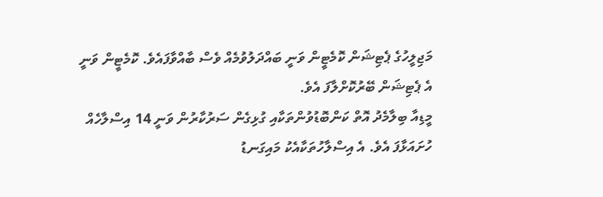މަޖިލީހުގެ ޕެޓިޝަން ކޮމެޓީން ވަނީ ބައްދަލުވުމެއް ވެސް ބާއްވާފައެވެ. ކޮމެޓީން ވަނީ އެ ޕެޓިޝަން ބޭރުކޮށްލާފަ އެވެ.
މީޑިއާ ބިލާމެދު އޮތް ކަންބޮޑުވުންތަކާއި ގުޅިގެން ސަރުކާރުން ވަނީ 14 އިސްލާހެއް ހުށައަޅާފަ އެވެ. އެ އިސްލާހުތަކާއެކު މައިގަނޑު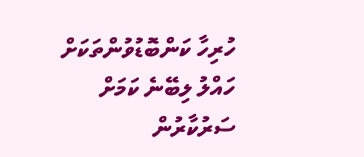ހުރިހާ ކަންބޮޑުވުންތަކަށް ހައްލު ލިބޭނެ ކަމަށް ސަރުކާރުން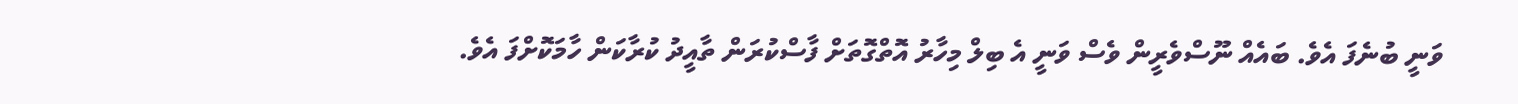ވަނީ ބުނެފަ އެވެ. ބައެއް ނޫސްވެރީން ވެސް ވަނީ އެ ބިލް މިހާރު އޮތްގޮތަށް ފާސްކުރަން ތާއީދު ކުރާކަން ހާމަކޮށްފަ އެވެ.